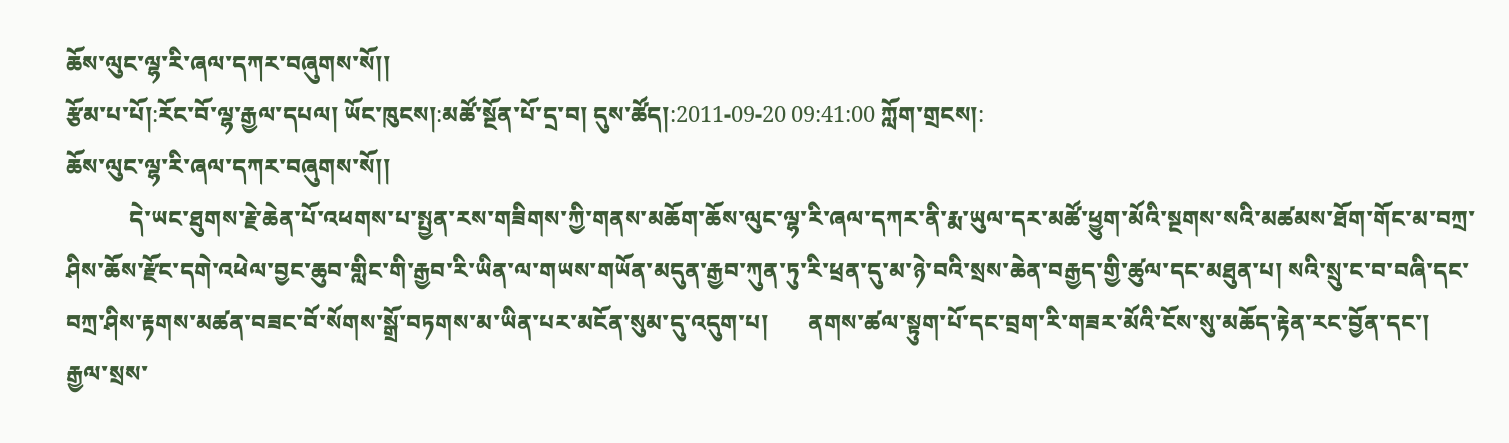ཆོས་ལུང་ལྷ་རི་ཞལ་དཀར་བཞུགས་སོ།།
རྩོམ་པ་པོ།:རོང་བོ་ལྷ་རྒྱལ་དཔལ། ཡོང་ཁུངས།:མཚོ་སྔོན་པོ་དྲ་བ། དུས་ཚོད།:2011-09-20 09:41:00 ཀློག་གྲངས།:
ཆོས་ལུང་ལྷ་རི་ཞལ་དཀར་བཞུགས་སོ།།
           དེ་ཡང་ཐུགས་རྗེ་ཆེན་པོ་འཕགས་པ་སྤྱན་རས་གཟིགས་ཀྱི་གནས་མཆོག་ཆོས་ལུང་ལྷ་རི་ཞལ་དཀར་ནི་རྨ་ཡུལ་དར་མཚོ་ཕྱུག་མོའི་སྔགས་སའི་མཚམས་ཐོག་གོང་མ་བཀྲ་ཤིས་ཆོས་རྫོང་དགེ་འཕེལ་བྱང་ཆུབ་གླིང་གི་རྒྱབ་རི་ཡིན་ལ་གཡས་གཡོན་མདུན་རྒྱབ་ཀུན་ཏུ་རི་ཕྲན་དུ་མ་ཉེ་བའི་སྲས་ཆེན་བརྒྱད་གྱི་ཚུལ་དང་མཐུན་པ། སའི་སྲུ་ང་བ་བཞི་དང་བཀྲ་ཤིས་རྟགས་མཚན་བཟང་བོ་སོགས་སྒྲོ་བཏགས་མ་ཡིན་པར་མངོན་སུམ་དུ་འདུག་པ།       ནགས་ཚལ་སྟུག་པོ་དང་བྲག་རི་གཟར་མོའི་ངོས་སུ་མཆོད་རྟེན་རང་བྱོན་དང་།    རྒྱལ་སྲས་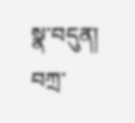སྣ་བདུན།    བཀྲ་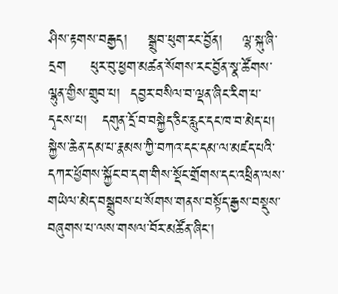ཤིས་རྟགས་བརྒྱད།    སྒྲུབ་ཕུག་རང་བྱོན།    ལྷ་སྐུ་ཞི་དྲག     ཕུར་བུ་ཕྱག་མཚན་སོགས་རང་བྱོན་སྣ་ཚོགས་ལྷུན་གྱིས་གྲུབ་པ།  དབྱར་བསིལ་བ་ལྡན་ཞིང་རིག་པ་དྭངས་པ།   དགུན་དྲོ་བ་བསྐྱེད་ཅིང་རླུང་དང་ཁ་བ་མེད་པ།    སྐྱེས་ཆེན་དམ་པ་རྣམས་ཀྱི་བཀའ་དང་དམ་ལ་མཛད་པའི་དཀར་ཕྱོགས་སྐྱོང་བ་དག་གིས་སྡོང་གྲོགས་དང་འཕྲིན་ལས་གཡེལ་མེད་བསྒྲུབས་པ་སོགས་གནས་བསྟོད་རྒྱས་བསྡུས་བཞུགས་པ་ལས་གསལ་བོར་མཚོན་ཞིང་།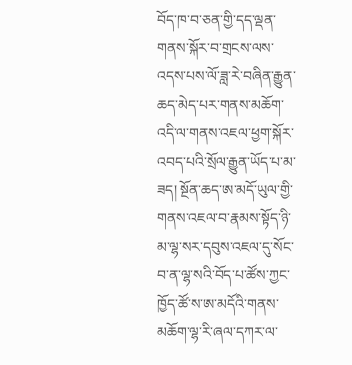བོད་ཁ་བ་ཅན་གྱི་དད་ལྡན་གནས་སྐོར་བ་གྲངས་ལས་འདས་པས་ལོ་ཟླ་རེ་བཞིན་རྒྱུན་ཆད་མེད་པར་གནས་མཆོག་འདི་ལ་གནས་འཇལ་ཕྱག་སྐོར་འབད་པའི་སྲོལ་རྒྱུན་ཡོད་པ་མ་ཟད། སྔོན་ཆད་ཨ་མདོ་ཡུལ་གྱི་གནས་འཇལ་བ་རྣམས་སྟོད་ཉི་མ་ལྷ་སར་དབུས་འཇལ་དུ་སོང་བ་ན་ལྷ་སའི་བོད་པ་ཚོས་ཀྱང་ཁྱོད་ཚོ་ས་ཨ་མདོའི་གནས་མཆོག་ལྷ་རི་ཞལ་དཀར་ལ་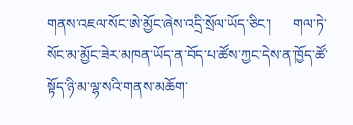གནས་འཇལ་སོང་ཨེ་མྱོང་ཞེས་འདྲི་སྲོལ་ཡོད་ཅིང་།      གལ་ཏེ་སོང་མ་མྱོང་ཟེར་མཁན་ཡོད་ན་བོད་པ་ཚོས་ཀྱང་དེས་ན་ཁྱོད་ཚོ་སྟོད་ཉི་མ་ལྷ་སའི་གནས་མཆོག་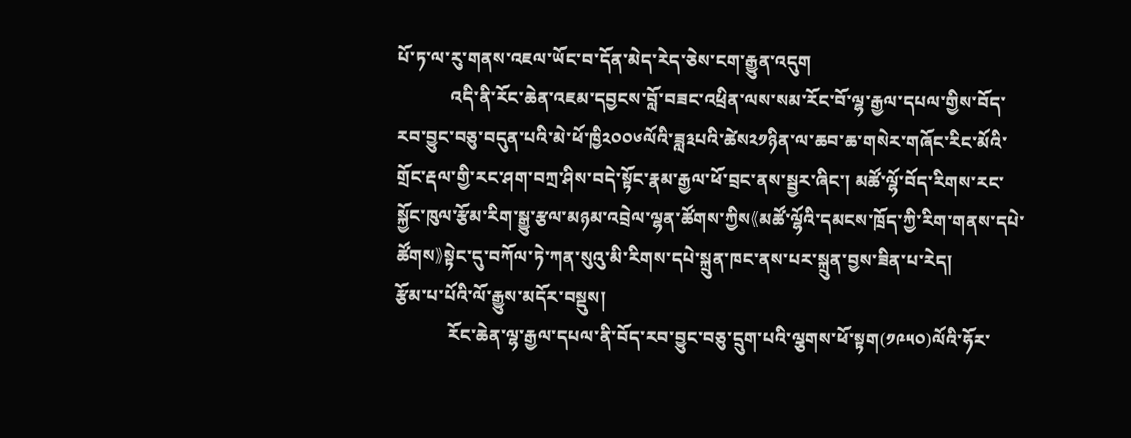པོ་ཏ་ལ་རུ་གནས་འཇལ་ཡོང་བ་དོན་མེད་རེད་ཅེས་ངག་རྒྱུན་འདུག
            འདི་ནི་རོང་ཆེན་འཇམ་དབྱངས་བློ་བཟང་འཕྲིན་ལས་སམ་རོང་བོ་ལྷ་རྒྱལ་དཔལ་གྱིས་བོད་རབ་བྱུང་བཅུ་བདུན་པའི་མེ་ཕོ་ཁྱི༢༠༠༦ལོའི་ཟླ༣པའི་ཚེས༢༡ཉིན་ལ་ཆབ་ཆ་གསེར་གཞོང་རིང་མོའི་གྲོང་རྡལ་གྱི་རང་ཤག་བཀྲ་ཤིས་བདེ་སྟོང་རྣམ་རྒྱལ་ཕོ་བྲང་ནས་སྦྱར་ཞིང་། མཚོ་ལྷོ་བོད་རིགས་རང་སྐྱོང་ཁུལ་རྩོམ་རིག་སྒྱུ་རྩལ་མཉམ་འབྲེལ་ལྷན་ཚོགས་ཀྱིས《མཚོ་ལྷོའི་དམངས་ཁྲོད་ཀྱི་རིག་གནས་དཔེ་ཚོགས》སྟེང་དུ་བཀོལ་ཏེ་ཀན་སུའུ་མི་རིགས་དཔེ་སྐྲུན་ཁང་ནས་པར་སྐྲུན་བྱས་ཟིན་པ་རེད།
རྩོམ་པ་པོའི་ལོ་རྒྱུས་མདོར་བསྡུས།
            རོང་ཆེན་ལྷ་རྒྱལ་དཔལ་ནི་བོད་རབ་བྱུང་བཅུ་དྲུག་པའི་ལྕགས་ཕོ་སྟག(༡༩༥༠)ལོའི་ཧོར་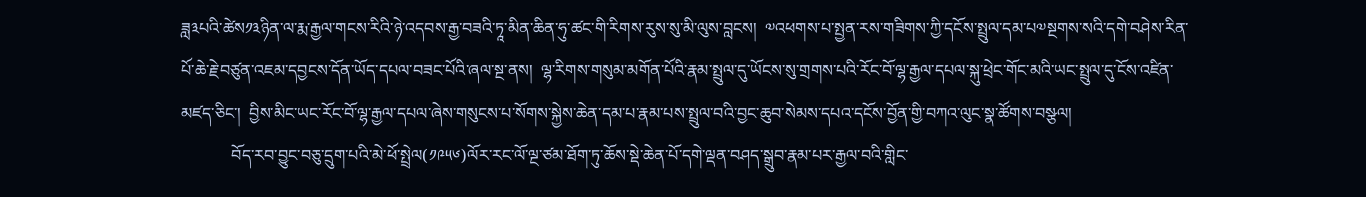ཟླ༣པའི་ཚེས༡༣ཉིན་ལ་རྨ་རྒྱལ་གངས་རིའི་ཉེ་འདབས་རྒྱ་བཟའི་ཏཱ་མིན་ཆིན་ཧུ་ཚང་གི་རིགས་རུས་སུ་མི་ལུས་བླངས།  ༧འཕགས་པ་སྤྱན་རས་གཟིགས་ཀྱི་དངོས་སྤྲུལ་དམ་པ༧སྔགས་སའི་དགེ་བཤེས་རིན་པོ་ཆེ་རྗེ་བཙུན་འཇམ་དབྱངས་དོན་ཡོད་དཔལ་བཟང་པོའི་ཞལ་སྔ་ནས།  ལྷ་རིགས་གསུམ་མགོན་པོའི་རྣམ་སྤྲུལ་དུ་ཡོངས་སུ་གྲགས་པའི་རོང་བོ་ལྷ་རྒྱལ་དཔལ་སྐུ་ཕྲེང་གོང་མའི་ཡང་སྤྲུལ་དུ་ངོས་འཛིན་མཛད་ཅིང་།  བྱིས་མིང་ཡང་རོང་བོ་ལྷ་རྒྱལ་དཔལ་ཞེས་གསུངས་པ་སོགས་སྐྱེས་ཆེན་དམ་པ་རྣམ་པས་སྤྲུལ་བའི་བྱང་ཆུབ་སེམས་དཔའ་དངོས་བྱོན་གྱི་བཀའ་ལུང་སྣ་ཚོགས་བསྩལ།
            བོད་རབ་བྱུང་བཅུ་དྲུག་པའི་མེ་ཕོ་སྤྲེལ(༡༩༥༦)ལོར་རང་ལོ་ལྔ་ཙམ་ཐོག་ཏུ་ཆོས་སྡེ་ཆེན་པོ་དགེ་ལྡན་བཤད་སྒྲུབ་རྣམ་པར་རྒྱལ་བའི་གླིང་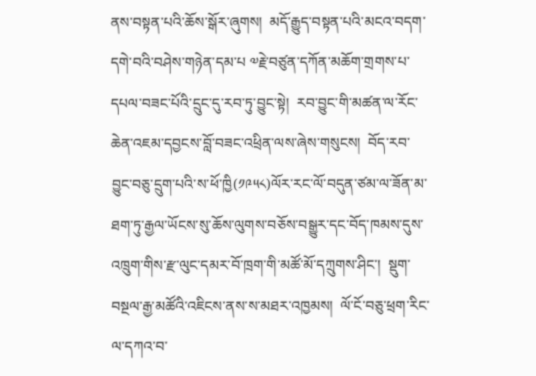ནས་བསྟན་པའི་ཆོས་སྒོར་ཞུགས།  མདོ་རྒྱུད་བསྟན་པའི་མངའ་བདག་དགེ་བའི་བཤེས་གཉེན་དམ་པ ༧རྗེ་བཙུན་དཀོན་མཆོག་གྲགས་པ་དཔལ་བཟང་པོའི་དྲུང་དུ་རབ་ཏུ་བྱུང་སྟེ།  རབ་བྱུང་གི་མཚན་ལ་རོང་ཆེན་འཇམ་དབྱངས་བློ་བཟང་འཕྲིན་ལས་ཞེས་གསུངས།  བོད་རབ་བྱུང་བཅུ་དྲུག་པའི་ས་ཕོ་ཁྱི(༡༩༥༨)ལོར་རང་ལོ་བདུན་ཙམ་ལ་ཟོན་མ་ཐག་ཏུ་རྒྱལ་ཡོངས་སུ་ཆོས་ལུགས་བཅོས་བསྒྱུར་དང་བོད་ཁམས་དུས་འཁྲུག་གིས་རྫ་ལུང་དམར་བོ་ཁྲག་གི་མཚོ་མོ་དཀྲུགས་ཤིང་།  སྡུག་བསྔལ་རྒྱ་མཚོའི་འཇིངས་ནས་ས་མཐར་འཁྱམས།  ལོ་ངོ་བཅུ་ཕྲག་རིང་ལ་དཀའ་བ་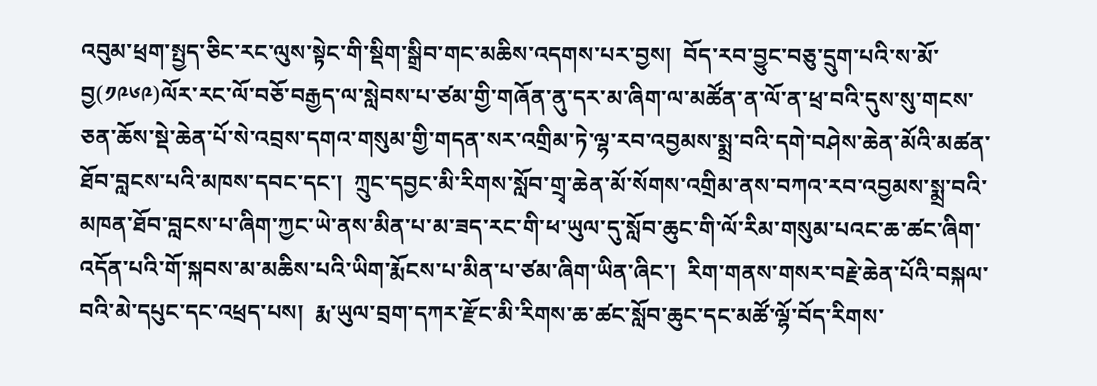འབུམ་ཕྲག་སྤྱད་ཅིང་རང་ལུས་སྟེང་གི་སྡིག་སྒྲིབ་གང་མཆིས་འདགས་པར་བྱས།  བོད་རབ་བྱུང་བཅུ་དྲུག་པའི་ས་མོ་བྱ(༡༩༦༩)ལོར་རང་ལོ་བཅོ་བརྒྱད་ལ་སླེབས་པ་ཙམ་གྱི་གཞོན་ནུ་དར་མ་ཞིག་ལ་མཚོན་ན་ལོ་ན་ཕྲ་བའི་དུས་སུ་གངས་ཅན་ཆོས་སྡེ་ཆེན་པོ་སེ་འབྲས་དགའ་གསུམ་གྱི་གདན་སར་འགྲིམ་ཏེ་ལྷ་རབ་འབྱམས་སྨྲ་བའི་དགེ་བཤེས་ཆེན་མོའི་མཚན་ཐོབ་བླངས་པའི་མཁས་དབང་དང་།  ཀྲུང་དབྱང་མི་རིགས་སློབ་གྲྭ་ཆེན་མོ་སོགས་འགྲིམ་ནས་བཀའ་རབ་འབྱམས་སྨྲ་བའི་མཁན་ཐོབ་བླངས་པ་ཞིག་ཀྱང་ཡེ་ནས་མིན་པ་མ་ཟད་རང་གི་ཕ་ཡུལ་དུ་སློབ་ཆུང་གི་ལོ་རིམ་གསུམ་པའང་ཆ་ཚང་ཞིག་འདོན་པའི་གོ་སྐབས་མ་མཆིས་པའི་ཡིག་རྨོངས་པ་མིན་པ་ཙམ་ཞིག་ཡིན་ཞིང་།  རིག་གནས་གསར་བརྗེ་ཆེན་པོའི་བསྐལ་བའི་མེ་དཔུང་དང་འཕྲད་པས།  རྨ་ཡུལ་བྲག་དཀར་རྫོང་མི་རིགས་ཆ་ཚང་སློབ་ཆུང་དང་མཚོ་ལྷོ་བོད་རིགས་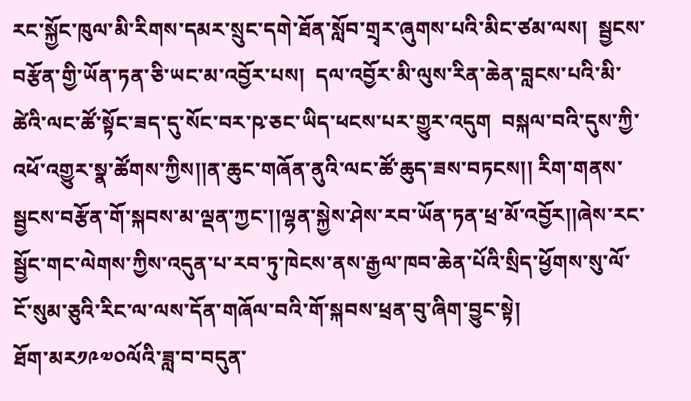རང་སྐྱོང་ཁུལ་མི་རིགས་དམར་སྲུང་དགེ་ཐོན་སློབ་གྲྭར་ཞུགས་པའི་མིང་ཙམ་ལས།  སྦྱངས་བརྩོན་གྱི་ཡོན་ཏན་ཅི་ཡང་མ་འབྱོར་པས།  དལ་འབྱོར་མི་ལུས་རིན་ཆེན་བླངས་པའི་མི་ཚེའི་ལང་ཚོ་སྟོང་ཟད་དུ་སོང་བར་ཥ་ཅང་ཡིད་ཕངས་པར་གྱུར་འདུག  བསྐལ་བའི་དུས་ཀྱི་འཕོ་འགྱུར་སྣ་ཚོགས་ཀྱིས།།ན་ཆུང་གཞོན་ནུའི་ལང་ཚོ་ཆུད་ཟས་བཏངས།། རིག་གནས་སྦྱངས་བརྩོན་གོ་སྐབས་མ་ལྡན་ཀྱང་།།ལྷན་སྐྱེས་ཤེས་རབ་ཡོན་ཏན་ཕྲ་མོ་འབྱོར།།ཞེས་རང་སྦྱོང་གང་ལེགས་ཀྱིས་འདུན་པ་རབ་ཏུ་ཁེངས་ནས་རྒྱལ་ཁབ་ཆེན་པོའི་སྲིད་ཕྱོགས་སུ་ལོ་ངོ་སུམ་ཅུའི་རིང་ལ་ལས་དོན་གཞོལ་བའི་གོ་སྐབས་ཕྲན་བུ་ཞིག་བྱུང་སྟེ།
ཐོག་མར༡༩༧༠ལོའི་ཟླ་བ་བདུན་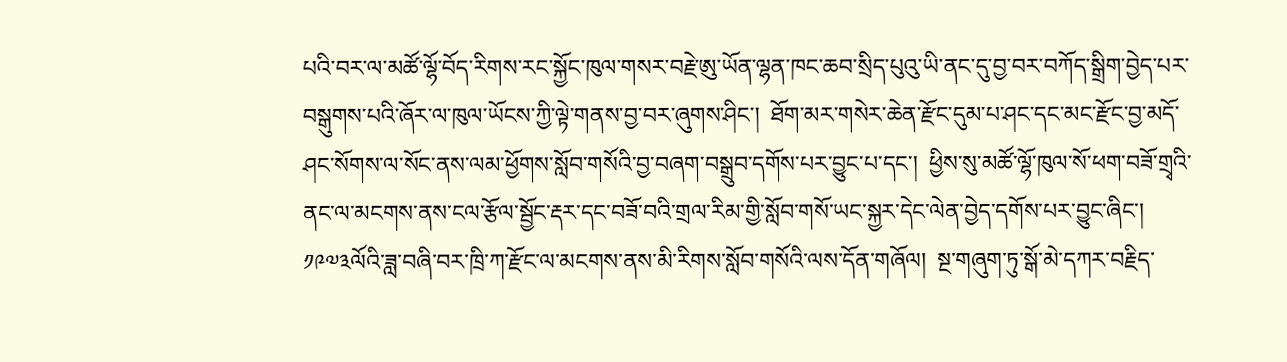པའི་བར་ལ་མཚོ་ལྷོ་བོད་རིགས་རང་སྐྱོང་ཁུལ་གསར་བརྗེ་ཨུ་ཡོན་ལྷན་ཁང་ཆབ་སྲིད་པུའུ་ཡི་ནང་དུ་བྱ་བར་བཀོད་སྒྲིག་བྱེད་པར་བསྒུགས་པའི་ཞོར་ལ་ཁུལ་ཡོངས་ཀྱི་ལྟེ་གནས་བྱ་བར་ཞུགས་ཤིང་།  ཐོག་མར་གསེར་ཆེན་རྫོང་དུམ་པ་ཤང་དང་མང་རྫོང་བྱ་མདོ་ཤང་སོགས་ལ་སོང་ནས་ལམ་ཕྱོགས་སློབ་གསོའི་བྱ་བཞག་བསྒྲུབ་དགོས་པར་བྱུང་པ་དང་།  ཕྱིས་སུ་མཚོ་ལྷོ་ཁུལ་སོ་ཕག་བཟོ་གྲྭའི་ནང་ལ་མངགས་ནས་ངལ་རྩོལ་སྦྱོང་རྡར་དང་བཟོ་བའི་གྲལ་རིམ་གྱི་སློབ་གསོ་ཡང་སྐྱར་དེང་ལེན་བྱེད་དགོས་པར་བྱུང་ཞིང་།  ༡༩༧༣ལོའི་ཟླ་བཞི་བར་ཁྲི་ཀ་རྫོང་ལ་མངགས་ནས་མི་རིགས་སློབ་གསོའི་ལས་དོན་གཞོལ།  སྔ་གཞུག་ཏུ་སྒོ་མེ་དཀར་བརྗིད་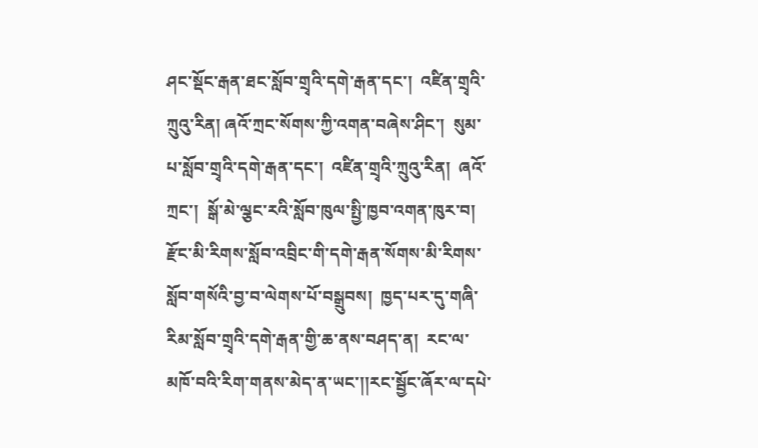ཤང་སྡོང་རྒན་ཐང་སློབ་གྲྭའི་དགེ་རྒན་དང་།  འཛིན་གྲྭའི་ཀྲུའུ་རིན། ཞའོ་ཀྲང་སོགས་ཀྱི་འགན་བཞེས་ཤིང་།  སུམ་པ་སློབ་གྲྭའི་དགེ་རྒན་དང་།  འཛིན་གྲྭའི་ཀྲུའུ་རིན།  ཞའོ་ཀྲང་།  སྒོ་མེ་ལྕང་རའི་སློབ་ཁུལ་སྤྱི་ཁྱབ་འགན་ཁུར་བ།  རྫོང་མི་རིགས་སློབ་འབྲིང་གི་དགེ་རྒན་སོགས་མི་རིགས་སློབ་གསོའི་བྱ་བ་ལེགས་པོ་བསྒྲུབས།  ཁྱད་པར་དུ་གཞི་རིམ་སློབ་གྲྭའི་དགེ་རྒན་གྱི་ཆ་ནས་བཤད་ན།  རང་ལ་མཁོ་བའི་རིག་གནས་མེད་ན་ཡང་།།རང་སྦྱོང་ཞོར་ལ་དཔེ་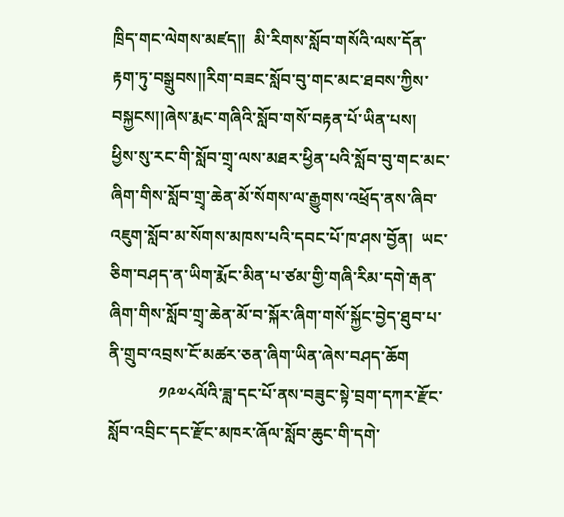ཁྲིད་གང་ལེགས་མཛད།།  མི་རིགས་སློབ་གསོའི་ལས་དོན་རྟག་ཏུ་བསྒྲུབས།།རིག་བཟང་སློབ་བུ་གང་མང་ཐབས་ཀྱིས་བསྐྱངས།།ཞེས་རྨང་གཞིའི་སློབ་གསོ་བརྟན་པོ་ཡིན་པས།  ཕྱིས་སུ་རང་གི་སློབ་གྲྭ་ལས་མཐར་ཕྱིན་པའི་སློབ་བུ་གང་མང་ཞིག་གིས་སློབ་གྲྭ་ཆེན་མོ་སོགས་ལ་རྒྱུགས་འཕྲོད་ནས་ཞིབ་འཇུག་སློབ་མ་སོགས་མཁས་པའི་དབང་པོ་ཁ་ཤས་བྱོན།  ཡང་ཅིག་བཤད་ན་ཡིག་རྨོང་མིན་པ་ཙམ་གྱི་གཞི་རིམ་དགེ་རྒན་ཞིག་གིས་སློབ་གྲྭ་ཆེན་མོ་བ་སྐོར་ཞིག་གསོ་སྐྱོང་བྱེད་ཐུབ་པ་ནི་གྲུབ་འབྲས་ངོ་མཚར་ཅན་ཞིག་ཡིན་ཞེས་བཤད་ཆོག
            ༡༩༧༨ལོའི་ཟླ་དང་པོ་ནས་བཟུང་སྟེ་བྲག་དཀར་རྫོང་སློབ་འབྲིང་དང་རྫོང་མཁར་ཞོལ་སློབ་ཆུང་གི་དགེ་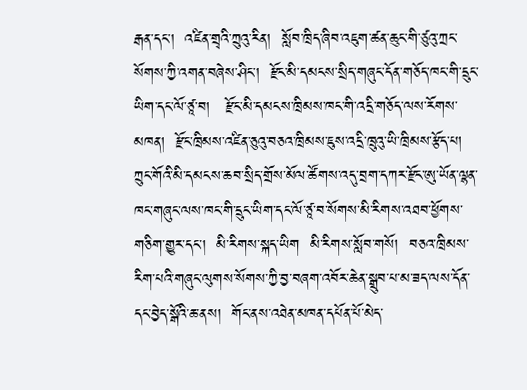རྒན་དང་།  འཛིན་གྲྭའི་ཀྲུའུ་རིན།  སློབ་ཁྲིད་ཞིབ་འཇུག་ཚན་ཆུང་གི་ཙུའུ་ཀྲང་སོགས་ཀྱི་འགན་བཞེས་ཤིང་།  རྫོང་མི་དམངས་སྲིད་གཞུང་དོན་གཅོད་ཁང་གི་དྲུང་ཡིག་དང་ལོ་ཙཱ་བ།   རྫོང་མི་དམངས་ཁྲིམས་ཁང་གི་འདྲི་གཅོད་ལས་རོགས་མཁན།  རྫོང་ཁྲིམས་འཛིན་ཅུའུ་བཅའ་ཁྲིམས་ཇུས་འདྲི་ཁྲུའུ་ཡི་ཁྲིམས་རྩོད་པ།  ཀྲུང་གོའི་མི་དམངས་ཆབ་སྲིད་གྲོས་མོལ་ཚོགས་འདུ་བྲག་དཀར་རྫོང་ཨུ་ཡོན་ལྷན་ཁང་གཞུང་ལས་ཁང་གི་དྲུང་ཡིག་དང་ལོ་ཙཱ་བ་སོགས་མི་རིགས་འཐབ་ཕྱོགས་གཅིག་གྱུར་དང་།  མི་རིགས་སྐད་ཡིག  མི་རིགས་སློབ་གསོ།  བཅའ་ཁྲིམས་རིག་པའི་གཞུང་ལུགས་སོགས་ཀྱི་བྱ་བཞག་འབོར་ཆེན་སྒྲུབ་པ་མ་ཟད་ལས་དོན་དང་བྱེད་སྒོའི་ཆ་ནས།  གོང་ནས་འཐེན་མཁན་དཔོན་པོ་མེད་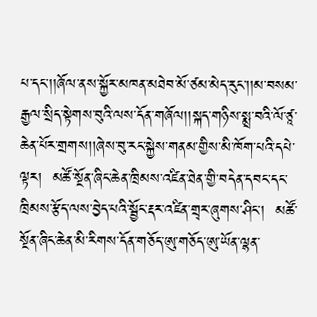པ་དང་།།ཞོལ་ནས་སྐྱོར་མཁན་མཐེབ་མོ་ཙམ་མེད་རུང་།།མ་བསམ་རྒྱལ་སྲིད་སྟེགས་བུའི་ལས་དོན་གཞོལ།།སྐད་གཉིས་སྨྲ་བའི་ལོ་ཙཱ་ཆེན་པོར་གྲགས།།ཞེས་བུ་རང་སྐྱེས་གནམ་གྱིས་མི་ཁོག་པའི་དཔེ་ལྟར།  མཚོ་སྔོན་ཞིང་ཆེན་ཁྲིམས་འཛིན་ཐེན་གྱི་བདེན་དབང་དང་ཁྲིམས་རྩོད་ལས་བྱེད་པའི་སྦྱོང་རྡར་འཛིན་གྲྭར་ཞུགས་ཤིང་།  མཚོ་སྔོན་ཞིང་ཆེན་མི་རིགས་དོན་གཅོད་ཨུ་གཅོད་ཨུ་ཡོན་ལྷན་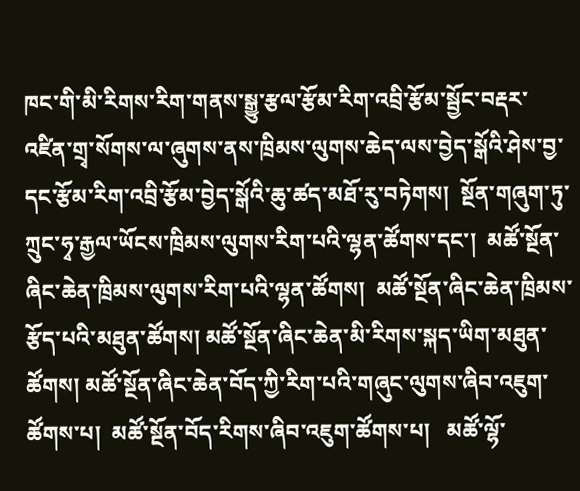ཁང་གི་མི་རིགས་རིག་གནས་སྒྱུ་རྩལ་རྩོམ་རིག་འབྲི་རྩོམ་སྦྱོང་བརྡར་འཛིན་གྲྭ་སོགས་ལ་ཞུགས་ནས་ཁྲིམས་ལུགས་ཆེད་ལས་བྱེད་སྒོའི་ཤེས་བྱ་དང་རྩོམ་རིག་འབྲི་རྩོམ་བྱེད་སྒོའི་ཆུ་ཚད་མཐོ་རུ་བཏེགས།  སྔོན་གཞུག་ཏུ་ཀྲུང་ཧྭ་རྒྱལ་ཡོངས་ཁྲིམས་ལུགས་རིག་པའི་ལྷན་ཚོགས་དང་།  མཚོ་སྔོན་ཞིང་ཆེན་ཁྲིམས་ལུགས་རིག་པའི་ལྷན་ཚོགས།  མཚོ་སྔོན་ཞིང་ཆེན་ཁྲིམས་རྩོད་པའི་མཐུན་ཚོགས། མཚོ་སྔོན་ཞིང་ཆེན་མི་རིགས་སྐད་ཡིག་མཐུན་ཚོགས། མཚོ་སྔོན་ཞིང་ཆེན་བོད་ཀྱི་རིག་པའི་གཞུང་ལུགས་ཞིབ་འཇུག་ཚོགས་པ།  མཚོ་སྔོན་བོད་རིགས་ཞིབ་འཇུག་ཚོགས་པ།   མཚོ་ལྷོ་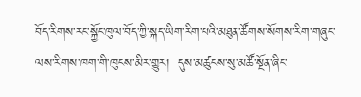བོད་རིགས་རང་སྐྱོང་ཁུལ་བོད་ཀྱི་སྐད་ཡིག་རིག་པའི་མཐུན་ཚོགས་སོགས་རིག་གཞུང་ལས་རིགས་ཁག་གི་ཁུངས་མིར་གྱུར།  དུས་མཚུངས་སུ་མཚོ་སྔོན་ཞིང་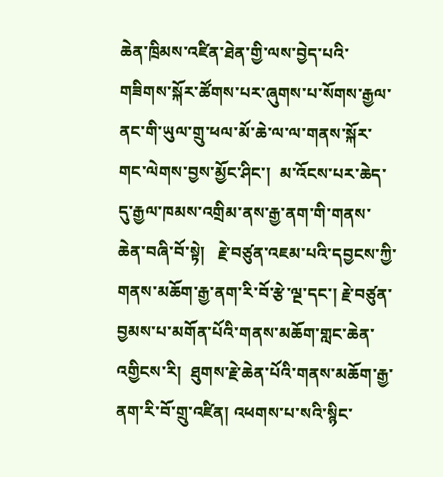ཆེན་ཁྲིམས་འཛིན་ཐེན་གྱི་ལས་བྱེད་པའི་གཟིགས་སྐོར་ཚོགས་པར་ཞུགས་པ་སོགས་རྒྱལ་ནང་གི་ཡུལ་གྲུ་ཕལ་མོ་ཆེ་ལ་ལ་གནས་སྐོར་གང་ལེགས་བྱས་མྱོང་ཤིང་།  མ་འོངས་པར་ཆེད་དུ་རྒྱལ་ཁམས་འགྲིམ་ནས་རྒྱ་ནག་གི་གནས་ཆེན་བཞི་བོ་སྟེ།   རྗེ་བཙུན་འཇམ་པའི་དབྱངས་ཀྱི་གནས་མཆོག་རྒྱ་ནག་རི་བོ་རྩེ་ལྔ་དང་། རྗེ་བཙུན་བྱམས་པ་མགོན་པོའི་གནས་མཆོག་གླང་ཆེན་འགྱིངས་རི།  ཐུགས་རྗེ་ཆེན་པོའི་གནས་མཆོག་རྒྱ་ནག་རི་བོ་གྲུ་འཛིན། འཕགས་པ་སའི་སྙིང་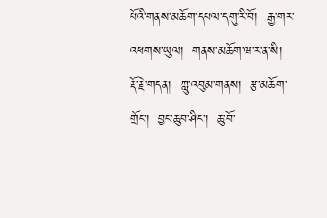པོའི་གནས་མཆོག་དཔལ་དགུ་རི་བོ།  རྒྱ་གར་འཕགས་ཡུལ།  གནས་མཆོག་ཝ་ར་ན་སི།  རྡོ་རྗེ་གདན།  ཀླུ་འབུམ་གནས།  རྩ་མཆོག་གྲོང་།  བྱང་ཆུབ་ཤིང་།  ཆུ་བོ་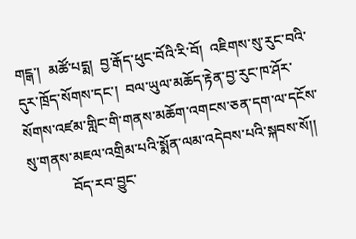གངྒ་།  མཚོ་པདྨ།  བྱ་རྒོད་ཕུང་བོའི་རི་བོ།  འཇིགས་སུ་རུང་བའི་དུར་ཁྲོད་སོགས་དང་།  བལ་ཡུལ་མཆོད་རྟེན་བྱ་རུང་ཁ་ཤོར་སོགས་འཛམ་གླིང་གི་གནས་མཆོག་འགངས་ཅན་དག་ལ་དངོས་སུ་གནས་མཇལ་འགྲིམ་པའི་སྨོན་ལམ་འདེབས་པའི་སྐབས་སོ།།
            བོད་རབ་བྱུང་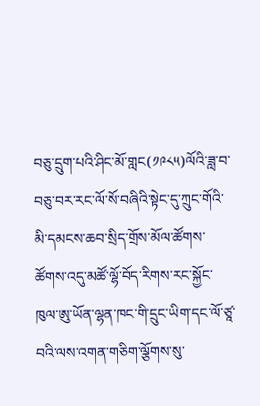བཅུ་དྲུག་པའི་ཤིང་མོ་གླང(༡༩༨༥)ལོའི་ཟླ་བ་བཅུ་བར་རང་ལོ་སོ་བཞིའི་སྟེང་དུ་ཀྲུང་གོའི་མི་དམངས་ཆབ་སྲིད་གྲོས་མོལ་ཚོགས་ཚོགས་འདུ་མཚོ་ལྷོ་བོད་རིགས་རང་སྐྱོང་ཁུལ་ཨུ་ཡོན་ལྷན་ཁང་གི་དྲུང་ཡིག་དང་ལོ་ཙཱ་བའི་ལས་འགན་གཅིག་ལྕོགས་སུ་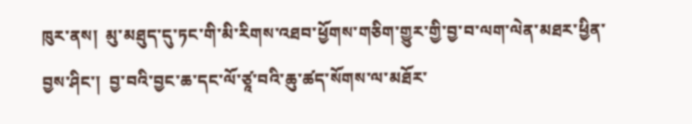ཁུར་ནས།  མུ་མཐུད་དུ་ཏང་གི་མི་རིགས་འཐབ་ཕྱོགས་གཅིག་གྱུར་གྱི་བྱ་བ་ལག་ལེན་མཐར་ཕྱིན་བྱས་ཤིང་།  བྱ་བའི་བྱང་ཆ་དང་ལོ་ཙཱ་བའི་ཆུ་ཚད་སོགས་ལ་མཐོར་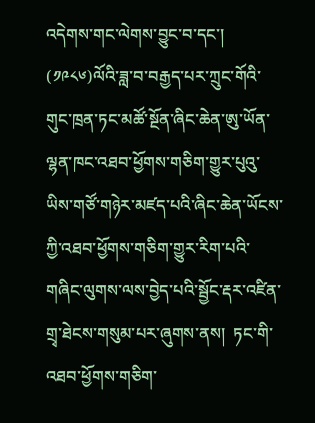འདེགས་གང་ལེགས་བྱུང་བ་དང་།  (༡༩༨༦)ལོའི་ཟླ་བ་བརྒྱད་པར་ཀྲུང་གོའི་གུང་ཁྲན་ཏང་མཚོ་སྔོན་ཞིང་ཆེན་ཨུ་ཡོན་ལྷན་ཁང་འཐབ་ཕྱོགས་གཅིག་གྱུར་པུའུ་ཡིས་གཙོ་གཉེར་མཛད་པའི་ཞིང་ཆེན་ཡོངས་ཀྱི་འཐབ་ཕྱོགས་གཅིག་གྱུར་རིག་པའི་གཞིང་ལུགས་ལས་བྱེད་པའི་སྦྱོང་རྡར་འཛིན་གྲྭ་ཐེངས་གསུམ་པར་ཞུགས་ནས།  ཏང་གི་འཐབ་ཕྱོགས་གཅིག་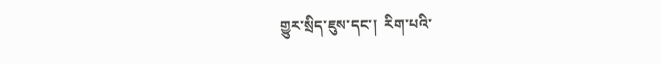གྱུར་སྲིད་ཇུས་དང་།  རིག་པའི་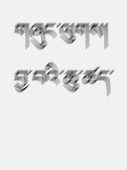གཞུང་ལུགས།  བྱ་བའི་ཆུ་ཚད་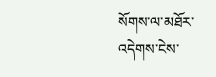སོགས་ལ་མཐོར་འདེགས་ངེས་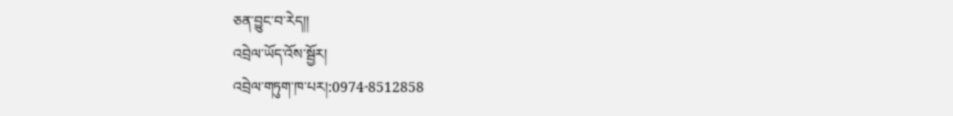ཅན་བྱུང་བ་རེད།།
འབྲེལ་ཡོད་འོས་སྦྱོར།
འབྲེལ་གཏུག་ཁ་པར།:0974-8512858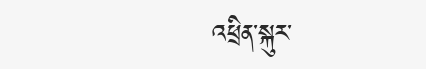འཕྲིན་སྐུར་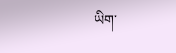ཡིག་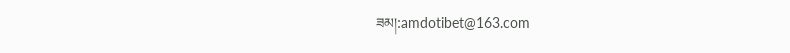ཟམ།:amdotibet@163.com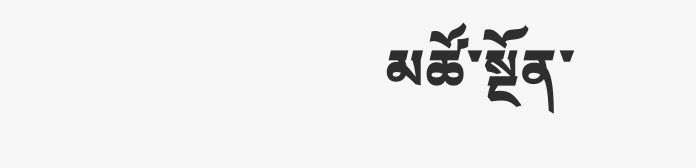མཚོ་སྔོན་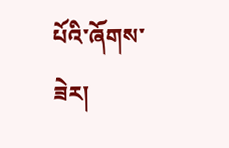པོའི་ཞོགས་ཟེར།